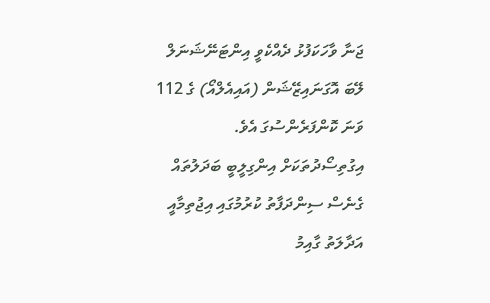ޖަނާ ވާހަކަފުޅު ދެއްކެވީ އިންޓަނޭޝަނަލް ލޭބަ އޮގަނައިޒޭޝަން (އައިއެލްއޯ) ގެ 112 ވަނަ ކޮންފަރެންސުގަ އެވެ.
އިގުތިސޯދުތަކަށް އިންގިލީބީ ބަދަލުތައް ގެނެސް ސިންދަފާތު ކުރުމުގައި އިޖުތިމާއީ އަދާލަތު ގާއިމު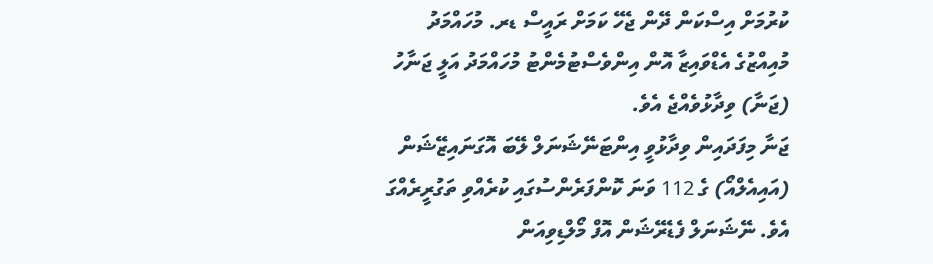ކުރުމަށް އިސްކަން ދޭން ޖެހޭ ކަމަށް ރައީސް ޑރ. މުހައްމަދު މުއިއްޒުގެ އެޑްވައިޒާ އޮން އިންވެސްޓުމެންޓު މުހައްމަދު އަލީ ޖަނާހު (ޖަނާ) ވިދާޅުވެއްޖެ އެވެ.
ޖަނާ މިފަދައިން ވިދާޅުވީ އިންޓަނޭޝަނަލް ލޭބަ އޮގަނައިޒޭޝަން (އައިއެލްއޯ) ގެ 112 ވަނަ ކޮންފަރެންސުގައި ކުރެއްވި ތަގުރީރެއްގަ އެވެ. ނޭޝަނަލް ފެޑެރޭޝަން އޮފް މޯލްޑިވިއަން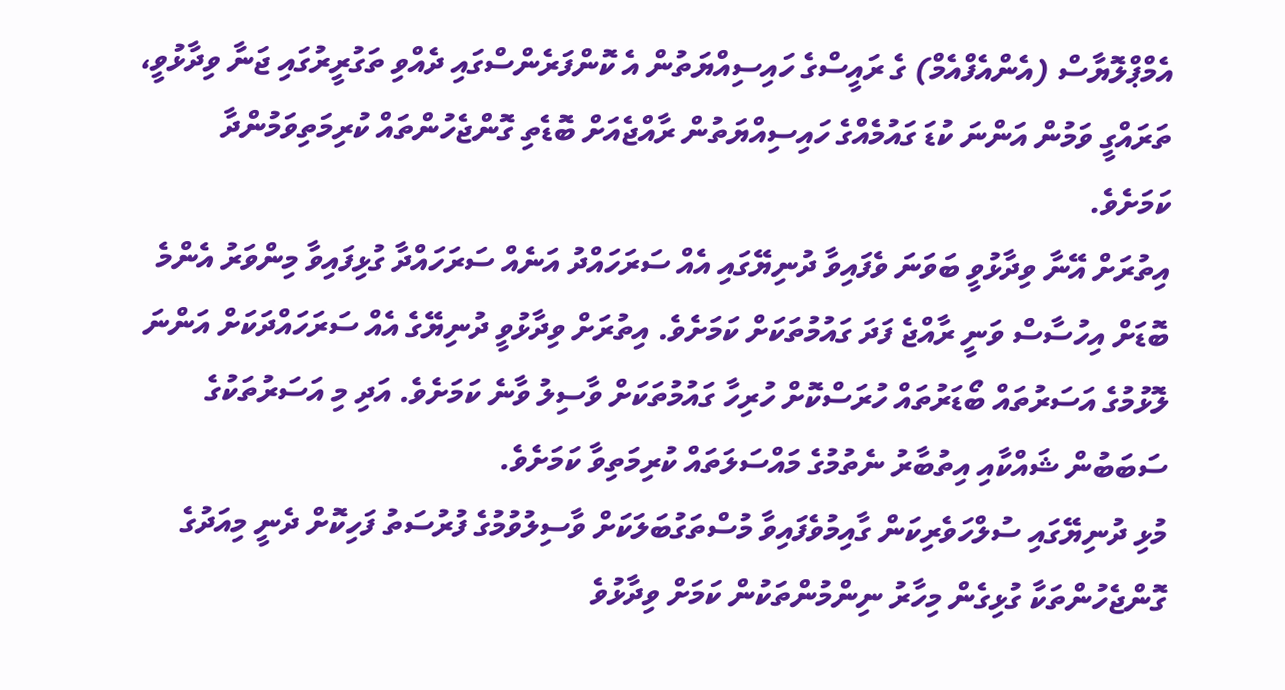އެމްޕްލޮޔާސް (އެންއެފްއެމް) ގެ ރައީސްގެ ހައިސިއްޔަތުން އެ ކޮންފަރެންސްގައި ދެއްވި ތަގުރީރުގައި ޖަނާ ވިދާޅުވީ، ތަރައްގީ ވަމުން އަންނަ ކުޑަ ގައުމެއްގެ ހައިސިއްޔަތުން ރާއްޖެއަށް ބޮޑެތި ގޮންޖެހުންތައް ކުރިމަތިވަމުންދާ ކަމަށެވެ.
އިތުރަށް އޭނާ ވިދާޅުވީ ބަވަނަ ވެފައިވާ ދުނިޔޭގައި އެއް ސަރަހައްދު އަނެއް ސަރަހައްދާ ގުޅިފައިވާ މިންވަރު އެންމެ ބޮޑަށް އިހުސާސް ވަނީ ރާއްޖެ ފަދަ ގައުމުތަކަށް ކަމަށެވެ. އިތުރަށް ވިދާޅުވީ ދުނިޔޭގެ އެއް ސަރަހައްދަކަށް އަންނަ ލޮޅުމުގެ އަސަރުތައް ބޯޑަރުތައް ހުރަސްކޮށް ހުރިހާ ގައުމުތަކަށް ވާސިލު ވާނެ ކަމަށެވެ. އަދި މި އަސަރުތަކުގެ ސަބަބުން ޝައްކާއި އިތުބާރު ނެތުމުގެ މައްސަލަތައް ކުރިމަތިވާ ކަމަށެވެ.
މުޅި ދުނިޔޭގައި ސުލްހަވެރިކަން ގާއިމުވެފައިވާ މުސްތަގުބަލަކަށް ވާސިލުވުމުގެ ފުރުސަތު ފަހިކޮށް ދެނީ މިއަދުގެ ގޮންޖެހުންތަކާ ގުޅިގެން މިހާރު ނިންމުންތަކުން ކަމަށް ވިދާޅުވެ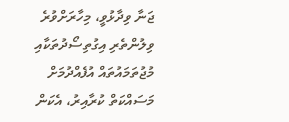ޖަނާ ވިދާޅުވީ، މިހާރަށްވުރެ ވިލުންތެރި އިގުތިސޯދުތަކާއި މުޖުތަމައުތައް އުފެއްދުމަށް މަސައްކަތް ކުރާއިރު، އެކަން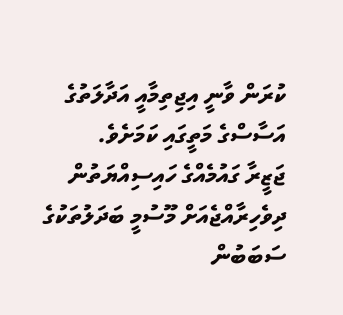ކުރަން ވާނީ އިޖިތިމާއީ އަދާލަތުގެ އަސާސްގެ މަތީގައި ކަމަށެވެ.
ޖަޒީރާ ގައުމެއްގެ ހައިސިއްޔަތުން ދިވެހިރާއްޖެއަށް މޫސުމީ ބަދަލުތަކުގެ ސަބަބުން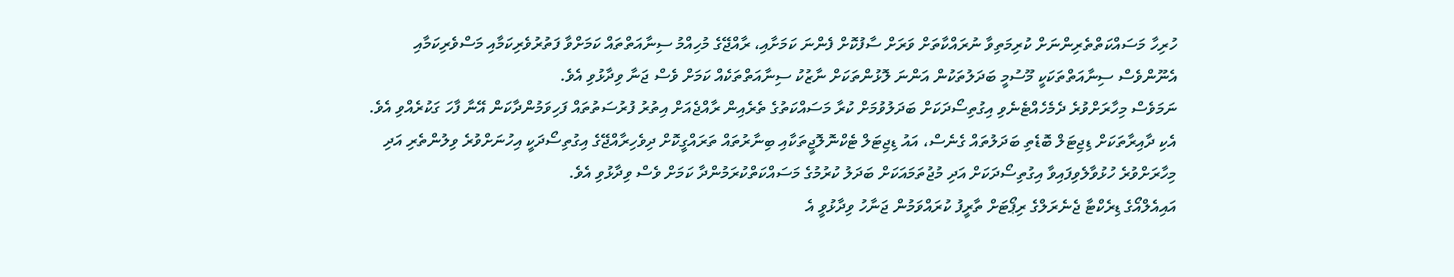ހުރިހާ މަސައްކަތްތެރިންނަށް ކުރިމަތިވާ ނުރައްކާތަށް ވަރަށް ސާފުކޮށް ފެންނަ ކަމަށާއި، ރާއްޖޭގެ މުހިއްމު ސިނާއަތްތައް ކަމަށްވާ ފަތުރުވެރިކަމާއި މަސްވެރިކަމާއި އެނޫންވެސް ސިނާއަތްތަކަކީ މޫސުމީ ބަދަލުތަކުން އަންނަ ލޮޅުންތަކަށް ނާޒުކު ސިނާއަތްތަކެއް ކަމަށް ވެސް ޖަނާ ވިދާޅުވި އެވެ.
ނަމަވެސް މިހާރަށްވުރެ ދެމެހެއްޓެނެވި އިގުތިސޯދަކަށް ބަދަލުވުމަށް ކުރާ މަސައްކަތުގެ ތެރެއިން ރާއްޖެއަށް އިތުރު ފުރުސަތުތައް ފަހިވަމުންދާކަން އޭނާ ފާހަ ގަކުރެއްވި އެވެ. އެކި ދާއިރާތަކަށް ޑިޖިޓަލް ބޮޑެތި ބަދަލުތައް ގެނެސް، އައު ޑިޖިޓަލް ޓެކްނޮލޮޖީތަކާއި ބިނާރުތައް ތަރައްގީކޮށް ދިވެހިރާއްޖޭގެ އިގުތިސޯދަކީ އިހުނަށްވުރެ ވިލުންތެރި އަދި މިހާރަށްވުރެ ހުޅުވާލެވިފައިވާ އިގުތިސޯދަކަށް އަދި މުޖުތަމައަކަށް ބަދަލު ކުރުމުގެ މަސައްކަތްކުރަމުންދާ ކަމަށް ވެސް ވިދާޅުވި އެވެ.
އައިއެލްއޯގެ ޑިރެކްޓާ ޖެނެރަލްގެ ރިޕޯޓަށް ތާރީފު ކުރައްވަމުން ޖަނާހު ވިދާޅުވީ އެ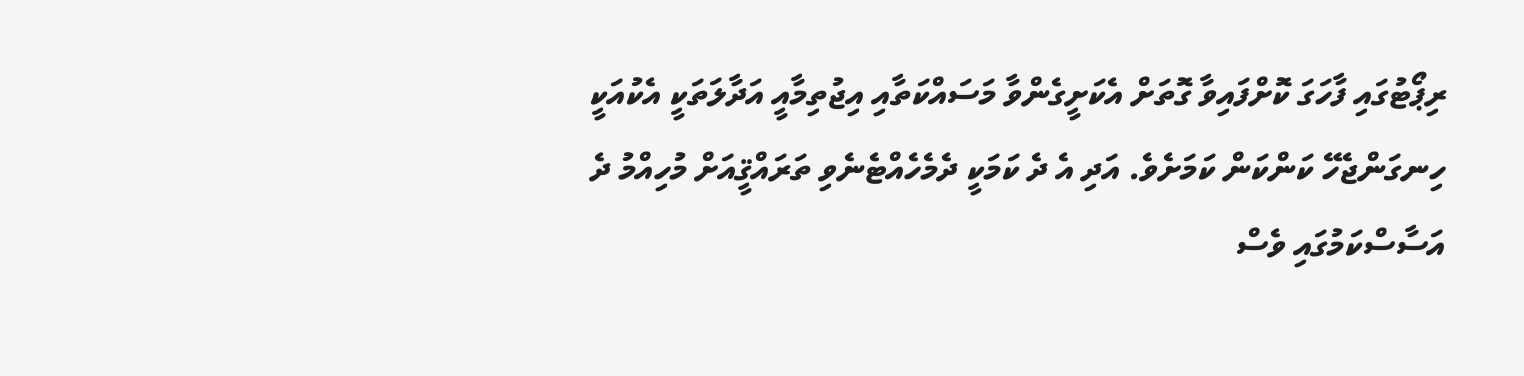ރިޕޯޓުގައި ފާހަގަ ކޮށްފައިވާ ގޮތަށް އެކަށީގެންވާ މަސައްކަތާއި އިޖުތިމާއީ އަދާލަތަކީ އެކުއަކީ ހިނގަންޖެހޭ ކަންކަން ކަމަށެވެ. އަދި އެ ދެ ކަމަކީ ދެމެހެއްޓެނެވި ތަރައްޤީއަށް މުހިއްމު ދެ އަސާސްކަމުގައި ވެސް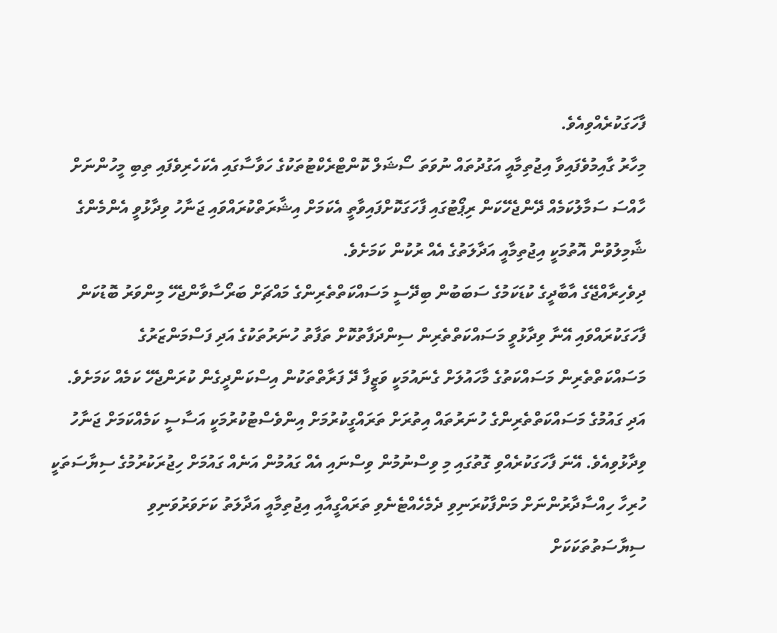ފާހަގަކުރެއްވިއެވެ.
މިހާރު ގާއިމުވެފައިވާ އިޖުތިމާއީ އަގުދުތައް ނުވަތަ ސޯޝަލް ކޮންޓްރެކްޓުތަކުގެ ހަވާސާގައި އެކަހެރިވެފައި ތިބި މީހުންނަށް ހާއްސަ ސަމާލުކަމެއް ދޭންޖެހޭކަން ރިޕޯޓުގައި ފާހަގަކޮށްފައިވާތީ އެކަމަށް އިޝާރަތްކުރައްވައި ޖަނާހު ވިދާޅުވީ އެންމެންގެ ޝާމިލުވުން އޮތުމަކީ އިޖުތިމާއީ އަދާލަތުގެ އެއް ރުކުން ކަމަށެވެ.
ދިވެހިރާއްޖޭގެ އާބާދީގެ ކުޑަކަމުގެ ސަބަބުން ބިދޭސީ މަސައްކަތްތެރިންގެ މައްޗަށް ބަރޯސާވާންޖެހޭ މިންވަރު ބޮޑުކަން ފާހަގަކުރައްވައި އޭނާ ވިދާޅުވީ މަސައްކަތްތެރިން ސިންދަފާތުކޮށް ތަފާތު ހުނަރުތަކުގެ އަދި ފަސްމަންޒަރުގެ މަސައްކަތްތެރިން މަސައްކަތުގެ މާހައުލަށް ގެނައުމަކީ ވަޒީފާ ދޭ ފަރާތްތަކުން އިސްކަންދީގެން ކުރަންޖެހޭ ކަމެއް ކަމަށެވެ.
އަދި ގައުމުގެ މަސައްކަތްތެރިންގެ ހުނަރުތައް އިތުރަށް ތަރައްގީކުރުމަށް އިންވެސްޓުކުރުމަކީ އަސާސީ ކަމެއްކަމަށް ޖަނާހު ވިދާޅުވިއެވެ. އޭނަ ފާހަގަކުރެއްވި ގޮތުގައި މި ވިސްނުމުން ވިސްނައި އެއް ގައުމުން އަނެއް ގައުމަށް ހިޖުރަކުރުމުގެ ސިޔާސަތަކީ ހުރިހާ ހިއްސާދާރުންނަށް މަންފާކުރަނިވި ދެމެހެއްޓެނެވި ތަރައްގީއާއި އިޖުތިމާއީ އަދާލަތު ކަށަވަރުވަނިވި ސިޔާސަތުތަކަކަށް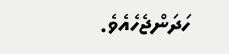ހަދަންޖެހެއެވެ.